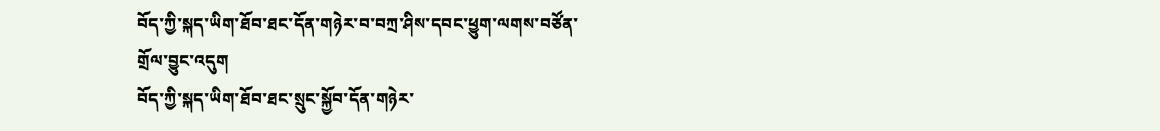བོད་ཀྱི་སྐད་ཡིག་ཐོབ་ཐང་དོན་གཉེར་བ་བཀྲ་ཤིས་དབང་ཕྱུག་ལགས་བཙོན་གྲོལ་བྱུང་འདུག
བོད་ཀྱི་སྐད་ཡིག་ཐོབ་ཐང་སྲུང་སྐྱོབ་དོན་གཉེར་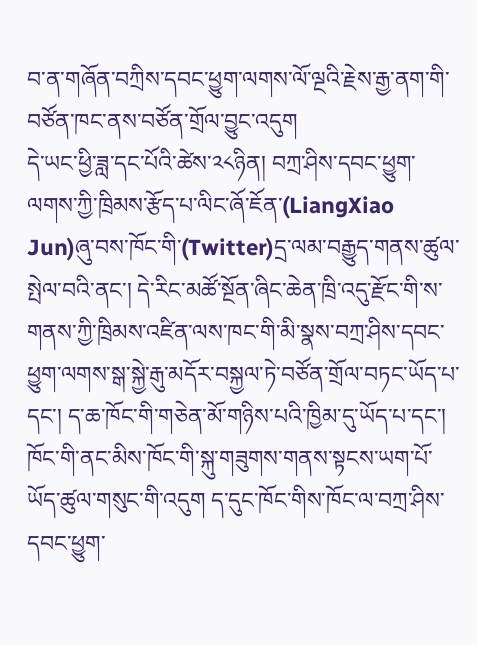བ་ན་གཞོན་བཀྲིས་དབང་ཕྱུག་ལགས་ལོ་ལྔའི་རྗེས་རྒྱ་ནག་གི་བཙོན་ཁང་ནས་བཙོན་གྲོལ་བྱུང་འདུག
དེ་ཡང་ཕྱི་ཟླ་དང་པོའི་ཚེས་༢༨ཉིན། བཀྲ་ཤིས་དབང་ཕྱུག་ལགས་ཀྱི་ཁྲིམས་རྩོད་པ་ལིང་ཞོ་ཇོན་(LiangXiao Jun)ཞུ་བས་ཁོང་གི་(Twitter)དྲ་ལམ་བརྒྱུད་གནས་ཚུལ་སྤེལ་བའི་ནང་། དེ་རིང་མཚོ་སྔོན་ཞིང་ཆེན་ཁྲི་འདུ་རྫོང་གི་ས་གནས་ཀྱི་ཁྲིམས་འཛིན་ལས་ཁང་གི་མི་སྣས་བཀྲ་ཤིས་དབང་ཕྱུག་ལགས་སྒ་སྐྱེ་རྒུ་མདོར་བསྐྱལ་ཏེ་བཙོན་གྲོལ་བཏང་ཡོད་པ་དང་། ད་ཆ་ཁོང་གི་གཅེན་མོ་གཉིས་པའི་ཁྱིམ་དུ་ཡོད་པ་དང་། ཁོང་གི་ནང་མིས་ཁོང་གི་སྐུ་གཟུགས་གནས་སྟངས་ཡག་པོ་ཡོད་ཚུལ་གསུང་གི་འདུག ད་དུང་ཁོང་གིས་ཁོང་ལ་བཀྲ་ཤིས་དབང་ཕྱུག་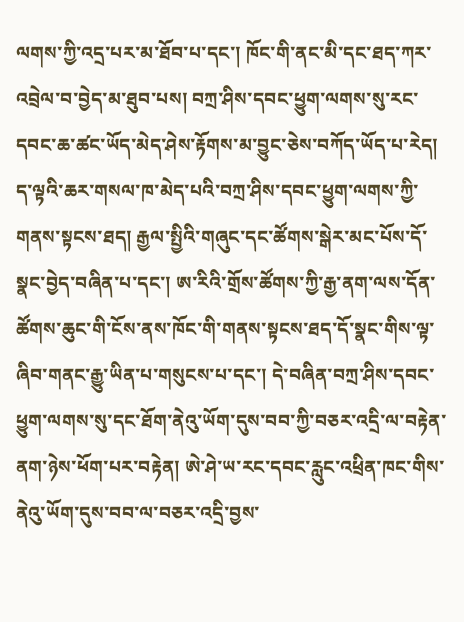ལགས་ཀྱི་འདྲ་པར་མ་ཐོབ་པ་དང་། ཁོང་གི་ནང་མི་དང་ཐད་ཀར་འབྲེལ་བ་བྱེད་མ་ཐུབ་པས། བཀྲ་ཤིས་དབང་ཕྱུག་ལགས་སུ་རང་དབང་ཆ་ཚང་ཡོད་མེད་ཤེས་རྟོགས་མ་བྱུང་ཅེས་བཀོད་ཡོད་པ་རེད།
ད་ལྟའི་ཆར་གསལ་ཁ་མེད་པའི་བཀྲ་ཤིས་དབང་ཕྱུག་ལགས་ཀྱི་གནས་སྟངས་ཐད། རྒྱལ་སྤྱིའི་གཞུང་དང་ཚོགས་སྒེར་མང་པོས་དོ་སྣང་བྱེད་བཞིན་པ་དང་། ཨ་རིའི་གྲོས་ཚོགས་ཀྱི་རྒྱ་ནག་ལས་དོན་ཚོགས་ཆུང་གི་ངོས་ནས་ཁོང་གི་གནས་སྟངས་ཐད་དོ་སྣང་གིས་ལྟ་ཞིབ་གནང་རྒྱུ་ཡིན་པ་གསུངས་པ་དང་། དེ་བཞིན་བཀྲ་ཤིས་དབང་ཕྱུག་ལགས་སུ་དང་ཐོག་ནེའུ་ཡོག་དུས་བབ་ཀྱི་བཅར་འདྲི་ལ་བརྟེན་ནག་ཉེས་ཕོག་པར་བརྟེན། ཨེ་ཤེ་ཡ་རང་དབང་རླུང་འཕྲིན་ཁང་གིས་ནེའུ་ཡོག་དུས་བབ་ལ་བཅར་འདྲི་བྱས་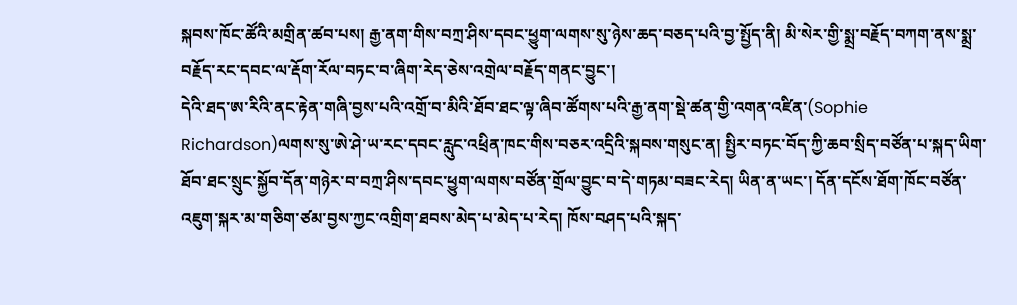སྐབས་ཁོང་ཚོའི་མགྲིན་ཚབ་པས། རྒྱ་ནག་གིས་བཀྲ་ཤིས་དབང་ཕྱུག་ལགས་སུ་ཉེས་ཆད་བཅད་པའི་བྱ་སྤྱོད་ནི། མི་སེར་གྱི་སྨྲ་བརྗོད་བཀག་ནས་སྨྲ་བརྗོད་རང་དབང་ལ་རྡོག་རོལ་བཏང་བ་ཞིག་རེད་ཅེས་འགྲེལ་བརྗོད་གནང་བྱུང་།
དེའི་ཐད་ཨ་རིའི་ནང་རྟེན་གཞི་བྱས་པའི་འགྲོ་བ་མིའི་ཐོབ་ཐང་ལྟ་ཞིབ་ཚོགས་པའི་རྒྱ་ནག་སྡེ་ཚན་གྱི་འགན་འཛིན་(Sophie Richardson)ལགས་སུ་ཨེ་ཤེ་ཡ་རང་དབང་རླུང་འཕྲིན་ཁང་གིས་བཅར་འདྲིའི་སྐབས་གསུང་ན། སྤྱིར་བཏང་བོད་ཀྱི་ཆབ་སྲིད་བཙོན་པ་སྐད་ཡིག་ཐོབ་ཐང་སྲུང་སྐྱོབ་དོན་གཉེར་བ་བཀྲ་ཤིས་དབང་ཕྱུག་ལགས་བཙོན་གྲོལ་བྱུང་བ་དེ་གཏམ་བཟང་རེད། ཡིན་ན་ཡང་། དོན་དངོས་ཐོག་ཁོང་བཙོན་འཇུག་སྐར་མ་གཅིག་ཙམ་བྱས་ཀྱང་འགྲིག་ཐབས་མེད་པ་མེད་པ་རེད། ཁོས་བཤད་པའི་སྐད་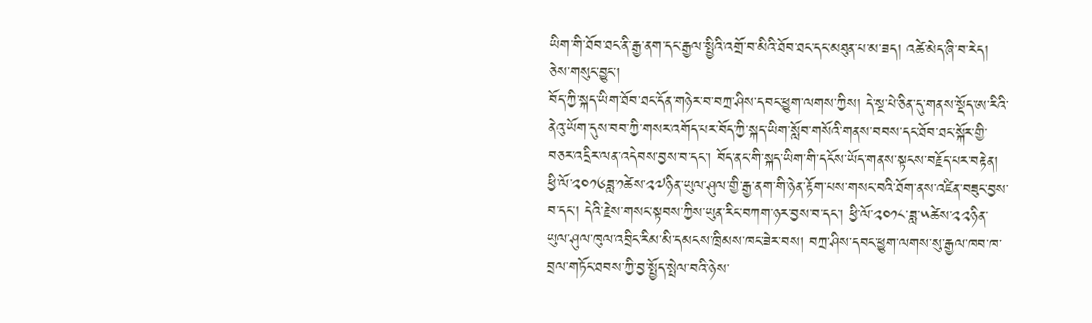ཡིག་གི་ཐོབ་ཐང་ནི་རྒྱ་ནག་དང་རྒྱལ་སྤྱིའི་འགྲོ་བ་མིའི་ཐོབ་ཐང་དང་མཐུན་པ་མ་ཟད། འཚེ་མེད་ཞི་བ་རེད། ཅེས་གསུང་བྱུང་།
བོད་ཀྱི་སྐད་ཡིག་ཐོབ་ཐང་དོན་གཉེར་བ་བཀྲ་ཤིས་དབང་ཕྱུག་ལགས་ཀྱིས། དེ་སྔ་པེ་ཅིན་དུ་གནས་སྡོད་ཨ་རིའི་ནེའུ་ཡོག་དུས་བབ་ཀྱི་གསར་འགོད་པར་བོད་ཀྱི་སྐད་ཡིག་སློབ་གསོའི་གནས་བབས་དང་ཐོབ་ཐང་སྐོར་གྱི་བཅར་འདྲིར་ལན་འདེབས་བྱས་བ་དང་། བོད་ནང་གི་སྐད་ཡིག་གི་དངོས་ཡོད་གནས་སྟངས་བརྗོད་པར་བརྟེན། ཕྱི་ལོ་༢༠༡༦ཟླ་༡ཚེས་༢༧ཉིན་ཡུལ་ཤུལ་གྱི་རྒྱ་ནག་གི་ཉེན་རྟོག་པས་གསང་བའི་ཐོག་ནས་འཛིན་བཟུང་བྱས་བ་དང་། དེའི་རྗེས་གསང་སྟབས་ཀྱིས་ཡུན་རིང་བཀག་ཉར་བྱས་བ་དང་། ཕྱི་ལོ་༢༠༡༨་ཟླ་༥ཚེས་༢༢ཉིན་ཡུལ་ཤུལ་ཁུལ་འབྲིང་རིམ་མི་དམངས་ཁྲིམས་ཁང་ཟེར་བས། བཀྲ་ཤིས་དབང་ཕྱུག་ལགས་སུ་རྒྱལ་ཁབ་ཁ་བྲལ་གཏོང་ཐབས་ཀྱི་བྱ་སྤྱོད་སྤེལ་བའི་ཉེས་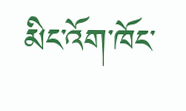མིང་འོག་ཁོང་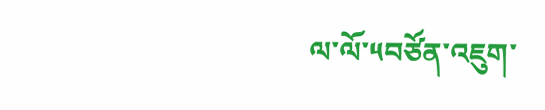ལ་ལོ་༥བཙོན་འཇུག་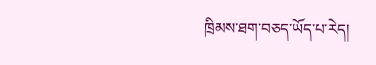ཁྲིམས་ཐག་བཅད་ཡོད་པ་རེད།